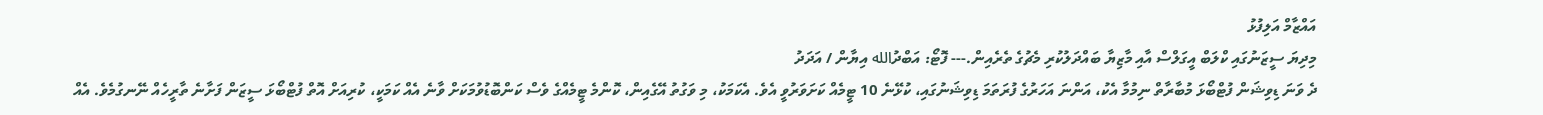އައްޒާމް އަލިފުޅު
މިދިޔަ ސީޒަނުގައި ކްލަބް އީގަލްސް އާއި މާޒިޔާ ބައްދަލުކުރި މެޗުގެ ތެރެއިން.--- ފޮޓޯ: އަބްދުالله އިޔާން / އަދަދު
ދެ ވަނަ ޑިވިޝަން ފުޓްބޯޅަ މުބާރާތް ނިމުމާ އެކު، އަންނަ އަހަރުގެ ފުރަތަމަ ޑިވިޝަނުގައި، ކުޅޭނެ 10 ޓީމެއް ކަށަވަރުވީ އެވެ. އެކަމަކު، މި ވަގުތު އޭގެއިން، ކޮންމެ ޓީމެއްގެ ވެސް ކަންބޮޑުވުމަކަށް ވާނެ އެއް ކަމަކީ، ކުރިއަށް އޮތް ފުޓްބޯޅަ ސީޒަން ފަށާނެ ތާރީހެއް ނޭނގުމެވެ. އެއް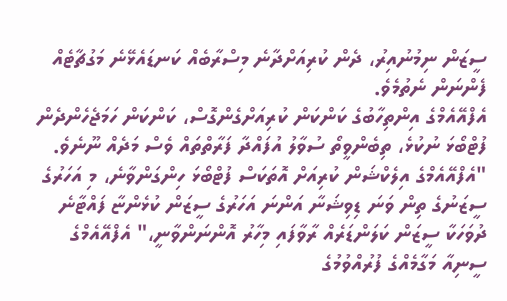ސީޒަން ނިމުނުއިރު، ދެން ކުރިއަށްދާނެ މިސްރާބެއް ކަނޑައެޅޭނެ މަގުޗާޓެއް ފެންނަން ނެތުމެވެ.
އެފްއޭއެމްގެ އިންތިހާބުގެ ކަންކަން ކުރިއަށްގެންގޮސް، ކަންކަން ހަމަޖެހެންދެން ފުޓްބޯޅަ ނުކުޅެ، ތިބެންވީތޯ ސުވާލު އުފައްދާ ފަރާތްތައް ވެސް މަދެއް ނޫނެވެ.
"އެފްއޭއެމްގެ އިލެކްޝަން ކުރިއަށް އޮތަކަސް ފުޓްބޯޅަ ހިންގަންވާނެ، މި އަހަރުގެ ސީޒަނުގެ ތިން ވަނަ ޑިވިޝަނާ އަންނަ އަހަރުގެ ސީޒަން ކުޅެންޏާ ފައްޓާނެ ދުވަހަކާ ސީޒަން ކަލަންޑަރެއް ރާވާފައި މިހާރު އޮންނަންވާނީ،" އެފްއޭއެމްގެ ސީނިއާ މަގާމެއްގެ ފުރުއްވުމުގެ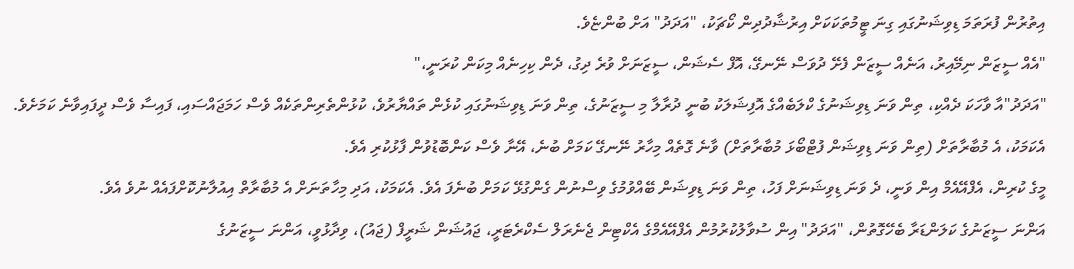އިތުރުން ފުރަތަމަ ޑިވިޝަނުގައި ގިނަ ޓީމުތަކަކަށް އިރުޝާދުދިން ކޯޗަކު، "އަދަދު" އަށް ބުންޏެވެ.
"އެއް ސީޒަން ނިމޭއިރު، އަނެއް ސީޒަން ފެށޭ ދުވަސް ނޭނގޭ، އޮފް ސެޝަން، ސީޒަނަށް ވުރެ ދިގު، ދެން ކިހިނެއް މިކަން ކުރަނީ،"
"އަދަދު"އާ ވާހަކަ ދެއްކި، ތިން ވަނަ ޑިވިޝަނުގެ ކްލަބެއްގެ އޮފިޝަލަކު ބުނީ ދުރާލާ މި ސީޒަނުގެ، ތިން ވަނަ ޑިވިޝަނުގައި ކުޅެން ތައްޔާރުވެ، ކުޅުންތެރިންތަކެއް ވެސް ހަމަޖައްސައި، ފައިސާ ވެސް ދީފައިވާނެ ކަމަށެވެ.
އެކަމަކު، އެ މުބާރާތަށް (ތިން ވަނަ ޑިވިޝަން ފުޓްބޯޅަ މުބާރާތަށް) ވާނެ ގޮތެއް މިހާރު ނޭނގޭ ކަމަށް ބުނެ، އޭނާ ވެސް ކަންބޮޑުވުން ފާޅުކުރި އެވެ.
މީގެ ކުރިން، އެފްއޭއެމް އިން ވަނީ، ދެ ވަނަ ޑިވިޝަނަށް ފަހު، ތިން ވަނަ ޑިވިޝަން ބޭއްވުމުގެ ވިސްނުން ގެންގުޅޭ ކަމަށް ބުނެފަ އެވެ. އެކަމަކު، އަދި މިހާތަނަށް އެ މުބާރާތް އިއުލާނުކޮށްފައެއް ނުވެ އެވެ.
އަންނަ ސީޒަނުގެ ކަލަންޑަރާ ބެހޭގޮތުން، "އަދަދު" އިން ސުވާލުކުރުމުން އެފްއޭއެމްގެ އެކްޓިން ޖެނެރަލް ސެކްރެޓަރީ، ޖައުޝަން ޝަރީފް (ޖައު)، ވިދާޅުވީ، އަންނަ ސީޒަނުގެ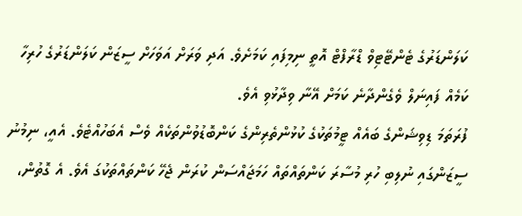ކަލަންޑަރުގެ ޓެންޓޭޓިވް ޑްރާފްޓް އޮތީ ނިމިފައި ކަމަށެވެ. އަދި ވަރަށް އަވަހަށް ސީޒަން ކަލަންޑަރުގެ ހުރިހާ ކަމެއް ފައިނަލް ވެގެންދާނެ ކަމަށް އޭނާ ވިދާޅުވި އެވެ.
ފުރަތަމަ ޑިވިޝަންގެ ބައެއް ޓީމުތަކުގެ ކުޅުންތެރިންގެ ކަންބޮޑުވުންތަކެއް ވެސް އެބަހުއްޓެވެ. އެއީ، ނިމުނު ސީޒަންގައި ނުލިބި ހުރި މުސާރަ ކަންތައްތައް ހަމަޖައްސަން ކުރަން ޖެހޭ ކަންތައްތަކުގަ އެވެ. އެ ގޮތުން،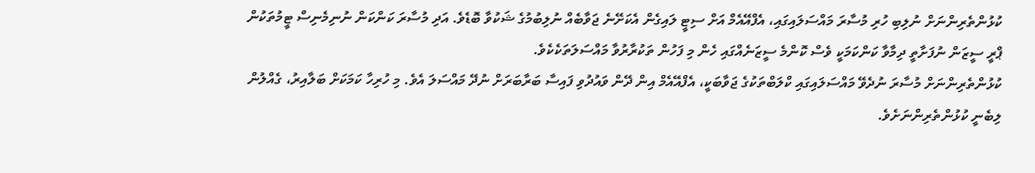ކުޅުންތެރިންނަށް ނުލިބި ހުރި މުސާރަ މައްސަލައިގައި، އެފްއޭއެމް އަށް ސިޓީ ލައިގެން އެކަށޭނެ ޖަވާބެއް ނުލިބުމުގެ ޝަކުވާ ބޮޑެވެ. އަދި މުސާރަ ކަންކަން ނުނިމެނިސް ޓީމުތަކުން ޕްރީ ސީޒަން ނުފަށާތީ ދިމާވާ ކަންކަމަކީ ވެސް ކޮންމެ ސީޒަނެއްގައި ހެން މި ފަހުން ތަކުރާރުވާ މައްސަލަތަކެކެވެ.
ކުޅުންތެރިންނަށް މުސާރަ ނުދެވޭ މައްސަލައިގައި ކްލަބްތަކުގެ ޖަވާބަކީ، އެފްއޭއެމް އިން ދޭން ވައުދުވި ފައިސާ ބަރާބަރަށް ނުދޭ މައްސަލަ އެވެ. މި ހުރިހާ ކަމަކަށް ބަލާއިރު، ގެއްލުން ލިބެނީ ކުޅުންތެރިންނަށެވެ.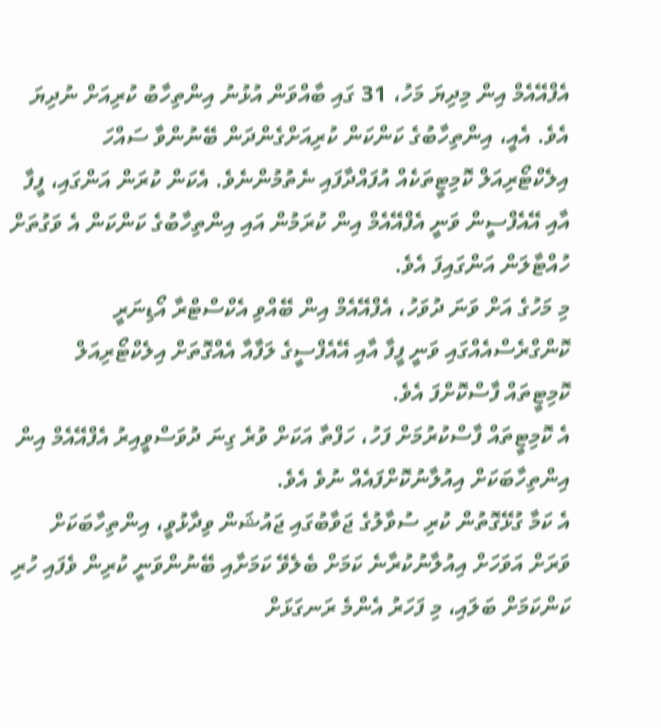އެފްއޭއެމް އިން މިދިޔަ މަހު، 31 ގައި ބާއްވަން އުޅުނު އިންތިހާބު ކުރިއަށް ނުދިޔަ އެވެ. އެއީ، އިންތިހާބުގެ ކަންކަން ކުރިއަށްގެންދަން ބޭނުންވާ ސައްހަ އިލެކްޓޯރިއަލް ކޮމިޓީތަކެއް އުފައްދާފައި ނެތުމުންނެވެ. އެކަން ކުރަން އަންގައި، ފީފާ އާއި އޭއެފްސީން ވަނީ އެފްއޭއެމް އިން ކުރަމުން އައި އިންތިހާބުގެ ކަންކަން އެ ވަގުތަށް ހުއްޓާލަން އަންގައިފަ އެވެ.
މި މަހުގެ އަށް ވަނަ ދުވަހު، އެފްއޭއެމް އިން ބޭއްވި އެކްސްޓްރާ އޯޑިނަރީ ކޮންގްރެސްއެއްގައި ވަނީ ފީފާ އާއި އޭއެފްސީގެ ލަފާއާ އެއްގޮތަށް އިލެކްޓޯރިއަލް ކޮމިޓީތައް ފާސްކޮށްފަ އެވެ.
އެ ކޮމިޓީތައް ފާސްކުރުމަށް ފަހު، ހަފްތާ އަކަށް ވުރެ ގިނަ ދުވަސްވީއިރު އެފްއޭއެމް އިން އިންތިހާބަކަށް އިއުލާނުކޮށްފައެއް ނުވެ އެވެ.
އެ ކަމާ ގުޅޭގޮތުން ކުރި ސުވާލުގެ ޖަވާބުގައި ޖައުޝަން ވިދާޅުވީ، އިންތިހާބަކަށް ވަރަށް އަވަހަށް އިއުލާނުކުރާނެ ކަމަށް ބެލެވޭ ކަމަށާއި ބޭނުންވަނީ ކުރިން ވެފައި ހުރި ކަންކަމަށް ބަލައި، މި ފަހަރު އެންމެ ރަނގަޅަށް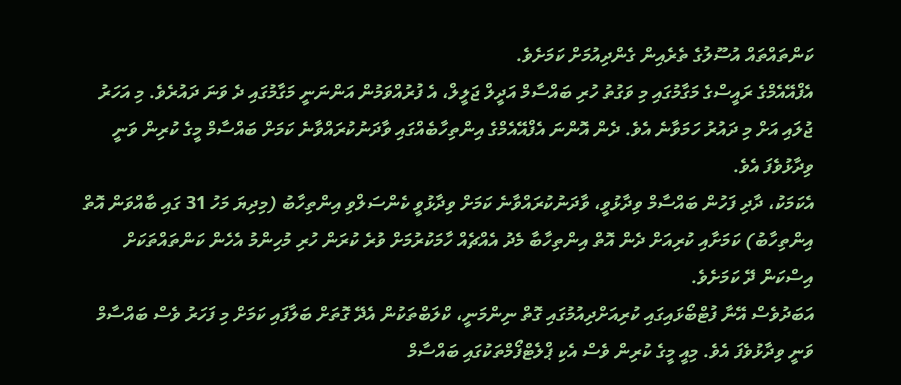ކަންތައްތައް އުސޫލުގެ ތެރެއިން ގެންދިއުމަށް ކަމަށެވެ.
އެފްއޭއެމްގެ ރައީސްގެ މަގާމުގައި މި ވަގުތު ހުރި ބައްސާމް އަދީލް ޖަލީލް، އެ ފުރުއްވަމުން އަންނަނީ މަގާމުގައި ދެ ވަނަ ދައުރެވެ. މި އަހަރު ޖުލައި އަށް މި ދައުރު ހަމަވާނެ އެވެ. ދެން އޮންނަ އެފްއޭއެމްގެ އިންތިހާބެއްގައި ވާދަނުކުރައްވާނެ ކަމަށް ބައްސާމް މީގެ ކުރިން ވަނީ ވިދާޅުވެފަ އެވެ.
އެކަމަކު، ދާދި ފަހުން ބައްސާމް ވިދާޅުވީ، ވާދަނުކުރައްވާނެ ކަމަށް ވިދާޅުވީ ކެންސަލްވި އިންތިހާބު (މިދިޔަ މަހު 31 ގައި ބާއްވަން އޮތް އިންތިހާބު) ކަމަށާއި ކުރިއަށް ދެން އޮތް އިންތިހާބާ މެދު އެއްޗެއް ހާމަކުރުމަށް ވުރެ ކުރަން ހުރި މުހިންމު އެހެން ކަންތައްތަކަށް އިސްކަން ދޭ ކަމަށެވެ.
އަބަދުވެސް އޭނާ ފުޓްބޯޅައިގައި ކުރިއަށްދިއުމުގައި ގޮތް ނިންމަނީ، ކްލަބްތަކުން އެދޭ ގޮތަށް ބަލާފައި ކަމަށް މި ފަހަރު ވެސް ބައްސާމް ވަނީ ވިދާޅުވެފަ އެވެ. މިއީ މީގެ ކުރިން ވެސް އެކި ޕްލެޓްފޯމްތަކުގައި ބައްސާމް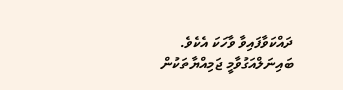ދައްކަވާފައިވާ ވާހަކަ އެކެވެ.
ބައިނަލްއަގުވާމީ ޖަމިއްޔާތަކުން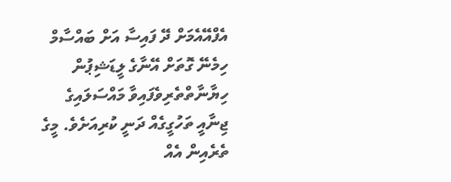އެފްއޭއެމަށް ދޭ ފައިސާ އަށް ބައްސާމް ހިމެނޭ ގޮތަށް އޭނާގެ ލީޑަޝިޕުން ހިޔާނާތްތެރިވެފައިވާ މައްސަލައިގެ ޖިނާއީ ތަހުގީގެއް ދަނީ ކުރިއަށެވެ. މީގެ ތެރެއިން އެއް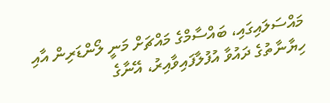މައްސަލައިގައި، ބައްސާމްގެ މައްޗަށް މަނީ ލޯންޑަރިން އާއި ހިޔާނާތުގެ ދައުވާ އުފުލާފައިވާއިރު، އޭނާގެ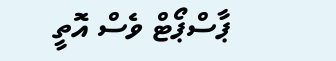ޕާސްޕޯޓް ވެސް އޮތީ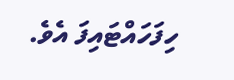ހިފަހައްޓައިފަ އެވެ.